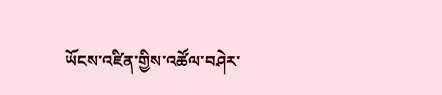ཡོངས་འཛིན་གྱིས་འཚོལ་བཤེར་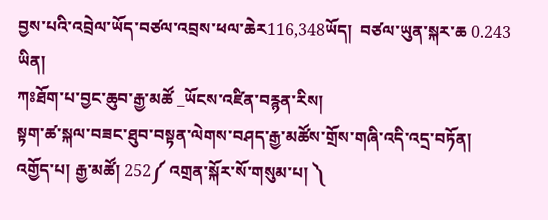བྱས་པའི་འབྲེལ་ཡོད་བཙལ་འབྲས་ཕལ་ཆེར116,348ཡོད།  བཙལ་ཡུན་སྐར་ཆ 0.243 ཡིན།
ཀཿཐོག་པ་བྱང་ཆུབ་རྒྱ་མཚོ _ཡོངས་འཛིན་བརྙན་རིས།
སྟག་ཚ་སྐལ་བཟང་ཐུབ་བསྟན་ལེགས་བཤད་རྒྱ་མཚོས་གྲོས་གཞི་འདི་འདྲ་བཏོན།
འགྱོད་པ། རྒྱ་མཚོ། 252༼ འགྲན་སྐོར་སོ་གསུམ་པ། ༽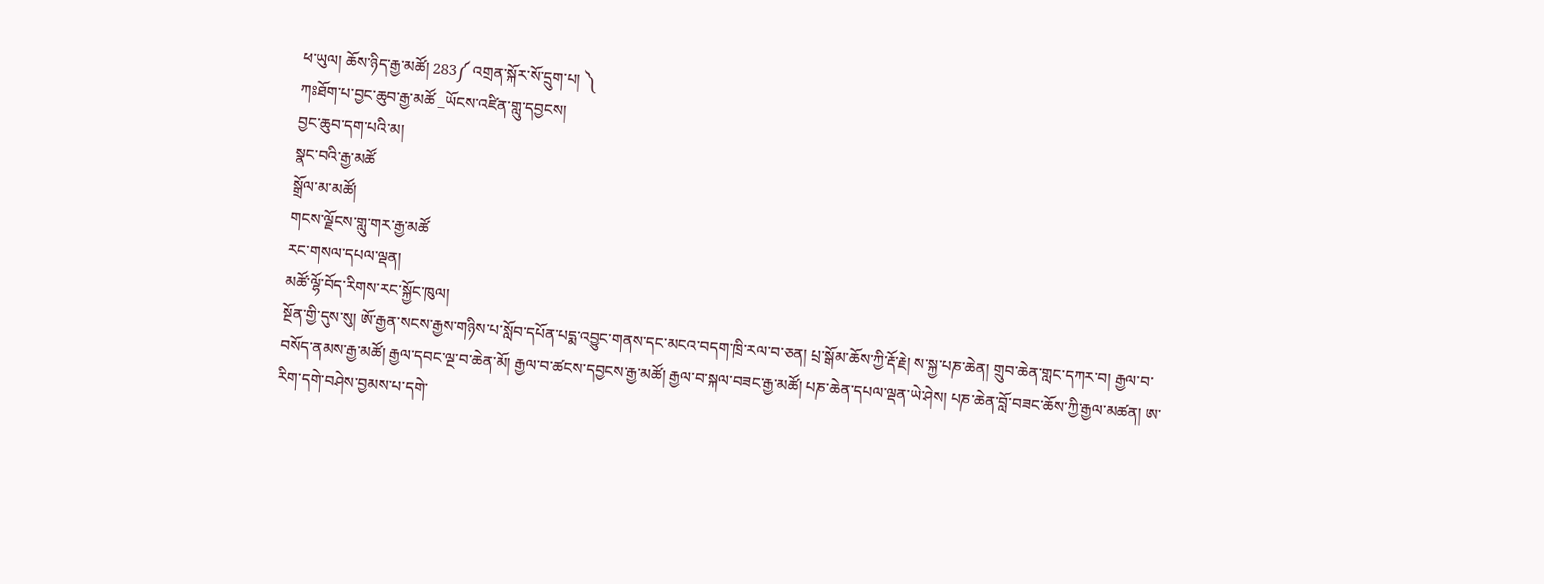ཕ་ཡུལ། ཆོས་ཉིད་རྒྱ་མཚོ། 283༼ འགྲན་སྐོར་སོ་དྲུག་པ། ༽
ཀཿཐོག་པ་བྱང་ཆུབ་རྒྱ་མཚོ _ཡོངས་འཛིན་གླུ་དབྱངས།
བྱང་ཆུབ་དག་པའི་མ།
སྣང་བའི་རྒྱ་མཚོ
སྒྲོལ་མ་མཚོ།
གངས་ལྗོངས་གླུ་གར་རྒྱ་མཚོ
རང་གསལ་དཔལ་ལྡན།
མཚོ་ལྷོ་བོད་རིགས་རང་སྐྱོང་ཁུལ།
སྔོན་གྱི་དུས་སུ། ཨོ་རྒྱན་སངས་རྒྱས་གཉིས་པ་སློབ་དཔོན་པདྨ་འབྱུང་གནས་དང་མངའ་བདག་ཁྲི་རལ་བ་ཅན། པྲ་སྒོམ་ཆོས་ཀྱི་རྡོ་རྗེ། ས་སྐྱ་པཎ་ཆེན། གྲུབ་ཆེན་གླང་དཀར་བ། རྒྱལ་བ་བསོད་ནམས་རྒྱ་མཚོ། རྒྱལ་དབང་ལྔ་བ་ཆེན་མོ། རྒྱལ་བ་ཚངས་དབྱངས་རྒྱ་མཚོ། རྒྱལ་བ་སྐལ་བཟང་རྒྱ་མཚོ། པཎ་ཆེན་དཔལ་ལྡན་ཡེ་ཤེས། པཎ་ཆེན་བློ་བཟང་ཆོས་ཀྱི་རྒྱལ་མཚན། ཨ་རིག་དགེ་བཤེས་བྱམས་པ་དགེ་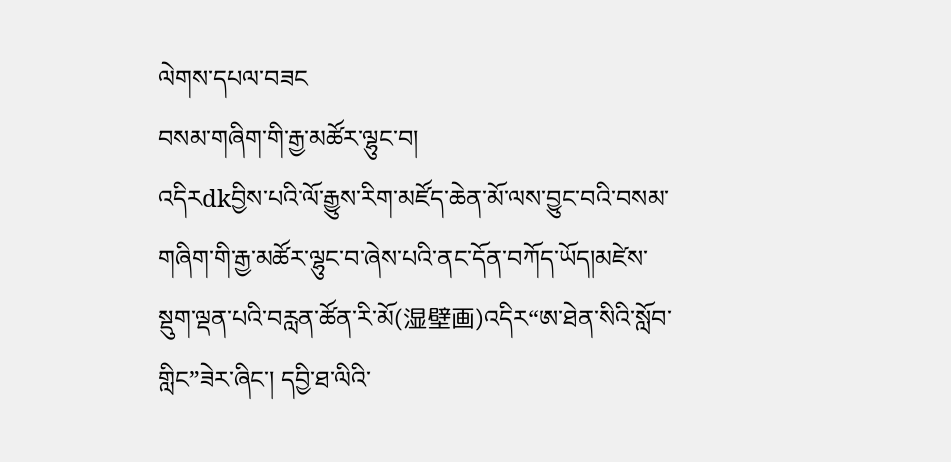ལེགས་དཔལ་བཟང
བསམ་གཞིག་གི་རྒྱ་མཚོར་ལྷུང་བ།
འདིརdkབྱིས་པའི་ལོ་རྒྱུས་རིག་མཛོད་ཆེན་མོ་ལས་བྱུང་བའི་བསམ་གཞིག་གི་རྒྱ་མཚོར་ལྷུང་བ་ཞེས་པའི་ནང་དོན་བཀོད་ཡོད།མཛེས་སྡུག་ལྡན་པའི་བརླན་ཚོན་རི་མོ(湿壁画)འདིར“ཨ་ཐེན་སིའི་སློབ་གླིང”ཟེར་ཞིང་། དབྱི་ཐ་ལིའི་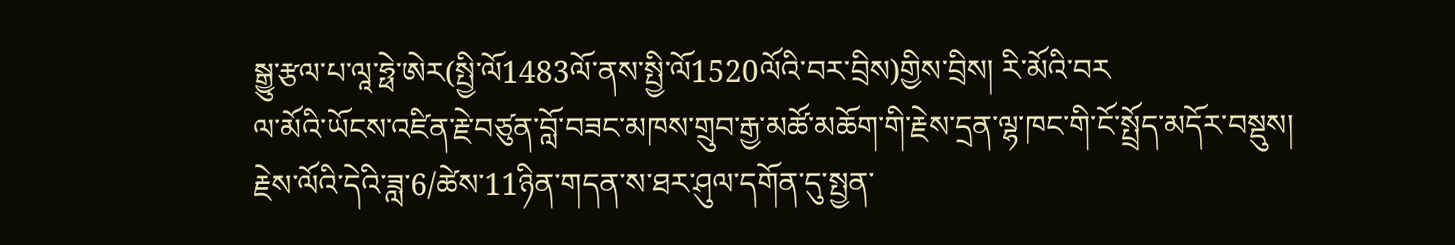སྒྱུ་རྩལ་པ་ལཱ་ཧྥེ་ཨེར(སྤྱི་ལོ1483ལོ་ནས་སྤྱི་ལོ1520ལོའི་བར་བྲིས)གྱིས་བྲིས། རི་མོའི་བར
ལ་མོའི་ཡོངས་འཛིན་རྗེ་བཙུན་བློ་བཟང་མཁས་གྲུབ་རྒྱ་མཚོ་མཆོག་གི་རྗེས་དྲན་ལྷ་ཁང་གི་ངོ་སྤྲོད་མདོར་བསྡུས།
རྗེས་ལོའི་དེའི་ཟླ་6/ཚེས་11ཉིན་གདན་ས་ཐར་ཤུལ་དགོན་དུ་སྤྱན་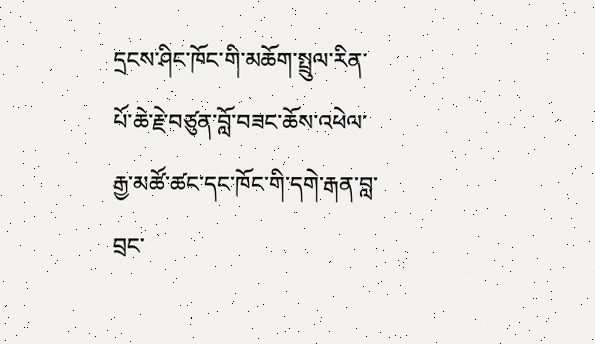དྲངས་ཤིང་ཁོང་གི་མཆོག་སྤྲུལ་རིན་པོ་ཆེ་རྗེ་བཙུན་བློ་བཟང་ཆོས་འཕེལ་རྒྱ་མཚོ་ཚང་དང་ཁོང་གི་དགེ་རྒན་བླ་བྲང་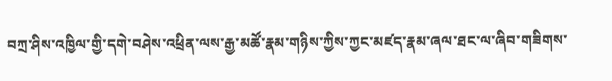བཀྲ་ཤིས་འཁྱིལ་གྱི་དགེ་བཤེས་འཕྲིན་ལས་རྒྱ་མཚོ་རྣམ་གཉིས་ཀྱིས་ཀྱང་མཛད་རྣམ་ཞལ་ཐང་ལ་ཞིབ་གཟིགས་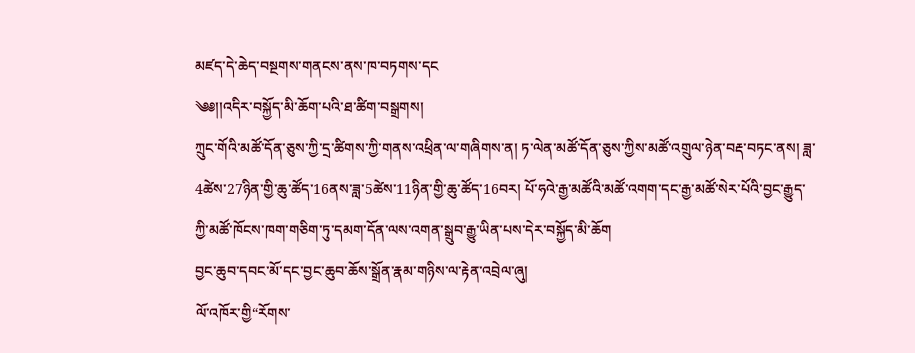མཛད་དེ་ཆེད་བསྔགས་གནངས་ནས་ཁ་བཏགས་དང
༄༅།།འདིར་བསྐྱོད་མི་ཆོག་པའི་ཐ་ཚིག་བསྒྲགས།
ཀྲུང་གོའི་མཚོ་དོན་ཅུས་ཀྱི་དྲ་ཚིགས་ཀྱི་གནས་འཕྲིན་ལ་གཞིགས་ན། ཏ་ལེན་མཚོ་དོན་ཅུས་ཀྱིས་མཚོ་འགྲུལ་ཉེན་བརྡ་བཏང་ནས། ཟླ་4ཚེས་27ཉིན་གྱི་ཆུ་ཚོད་16ནས་ཟླ་5ཚེས་11ཉིན་གྱི་ཆུ་ཚོད་16བར། པོ་ཧའེ་རྒྱ་མཚོའི་མཚོ་འགག་དང་རྒྱ་མཚོ་སེར་པོའི་བྱང་རྒྱུད་ཀྱི་མཚོ་ཁོངས་ཁག་གཅིག་ཏུ་དམག་དོན་ལས་འགན་སྒྲུབ་རྒྱུ་ཡིན་པས་དེར་བསྐྱོད་མི་ཆོག
བྱང་ཆུབ་དབང་མོ་དང་བྱང་ཆུབ་ཆོས་སྒྲོན་རྣམ་གཉིས་ལ་རྟེན་འབྲེལ་ཞུ།
ལོ་འཁོར་གྱི“རོགས་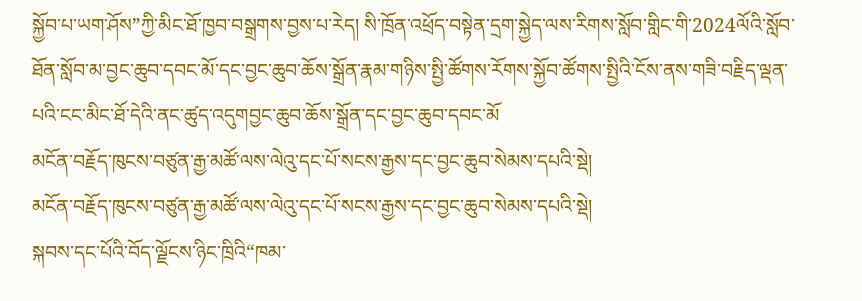སྐྱོབ་པ་ཡག་ཤོས”ཀྱི་མིང་ཐོ་ཁྱབ་བསྒྲགས་བྱས་པ་རེད། སི་ཁྲོན་འཕྲོད་བསྟེན་དྲག་སྐྱེད་ལས་རིགས་སློབ་གླིང་གི་2024ལོའི་སློབ་ཐོན་སློབ་མ་བྱང་ཆུབ་དབང་མོ་དང་བྱང་ཆུབ་ཆོས་སྒྲོན་རྣམ་གཉིས་སྤྱི་ཚོགས་རོགས་སྐྱོབ་ཚོགས་སྤྱིའི་ངོས་ནས་གཟི་བརྗིད་ལྡན་པའི་ངང་མིང་ཐོ་དེའི་ནང་ཚུད་འདུགབྱང་ཆུབ་ཆོས་སྒྲོན་དང་བྱང་ཆུབ་དབང་མོ
མངོན་བརྗོད་ཁུངས་བཙུན་རྒྱ་མཚོ་ལས་ལེའུ་དང་པོ་སངས་རྒྱས་དང་བྱང་ཆུབ་སེམས་དཔའི་སྡེ།
མངོན་བརྗོད་ཁུངས་བཙུན་རྒྱ་མཚོ་ལས་ལེའུ་དང་པོ་སངས་རྒྱས་དང་བྱང་ཆུབ་སེམས་དཔའི་སྡེ།
སྐབས་དང་པོའི་བོད་ལྗོངས་ཉིང་ཁྲིའི“ཁམ་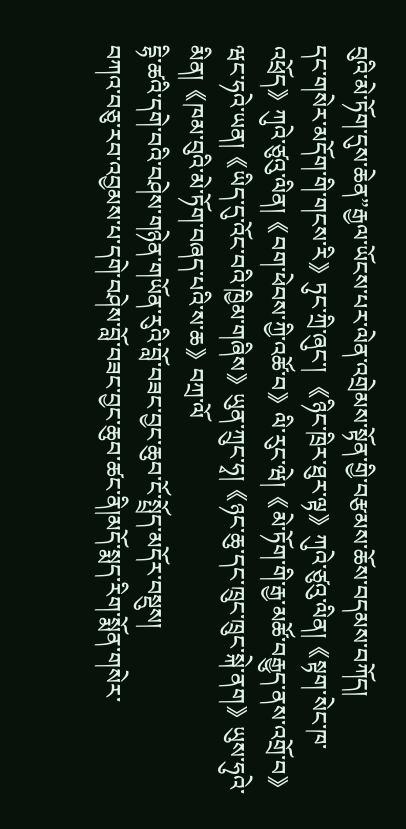བུའི་མེ་ཏོག་དུས་ཆེན”རྒྱལ་ཡོངས་པར་ལེན་འགྲེམས་སྟོན་གྱི་བརྩམས་ཆོས་བདམས་བཀོད།
དང་གསེར་མདོག་གི་གངས་རི》ཏུང་ཀྲི་ཞུང་། 《ཉིང་ཁྲིར་ཐུར་ལྟ》ཀུའེ་ཙུའུ་ལིན།《སྟག་སེང་ཁ་འཕྲོད》ཀུའེ་ཙུའུ་ལིན།《བག་ཕེབས་ཀྱི་འཚོ་བ》ལི་རུང་ཝེ།《མེ་ཏོག་གི་རྒྱ་མཚོ་བརྒྱུད་ནས་འགྲོ་བ》ཝང་ཧའེ་ཡན།《ཡིད་དུ་འོང་བའི་ཁྱིམ་གཞིས》ཡུན་ཀྲུང་ཧྭ།《ཉང་ཆུ་དང་ཁྲུང་ཁྲུང་སྐེ་ནག》ཡུས་ཧུའེ་མིན།《ཁམ་བུའི་མེ་ཏོག་བཞད་པའི་ས་ཆ》བཀྲ་ལོ
དྷི་ཚའི་དགེ་བའི་བཤེས་གཉེན་གཡོན་རུའི་བློ་བཟང་བྱང་ཆུབ་ངོ་སྤྲོད་མདོར་བསྡུས།
བཀའ་བཅུ་རབ་འབྱམས་པ་དགེ་བཤེས་བློ་བཟང་བྱང་ཆུབ་ཚང་ནི།མདོ་སྨད་རིག་སྨོན་གསེར་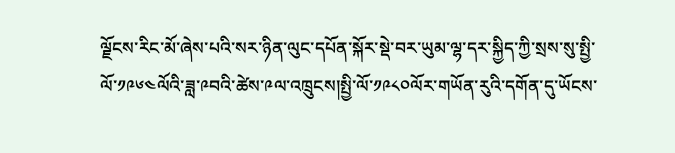ལྗོངས་རིང་མོ་ཞེས་པའི་སར་ཉིན་ལུང་དཔོན་སྐོར་སྡེ་བར་ཡུམ་ལྷ་དར་སྐྱིད་ཀྱི་སྲས་སུ་སྤྱི་ལོ་༡༩༦༤ལོའི་ཟླ་༩བའི་ཚེས་༩ལ་འཁྲུངས།སྤྱི་ལོ་༡༩༨༠ལོར་གཡོན་རུའི་དགོན་དུ་ཡོངས་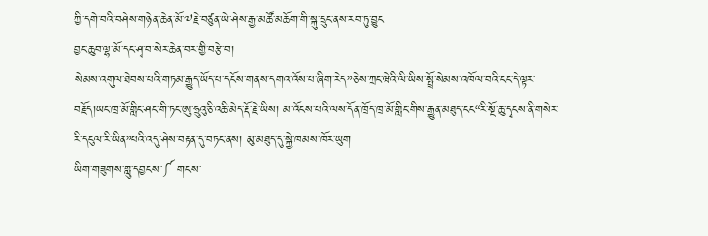ཀྱི་དགེ་བའི་བཤེས་གཉེན་ཆེན་མོ་༧རྗེ་བཙུན་ཡེ་ཤེས་རྒྱ་མཚོ་མཆོག་གི་སྐུ་དྲུང་ནས་རབ་ཏུ་བྱུང
བྱང་ཆུབ་ལྷ་མོ་དང་ཤྭ་བ་སེར་ཆེན་བར་གྱི་བརྩེ་བ།
སེམས་འགུལ་ཐེབས་པའི་གཏམ་རྒྱུད་ཡོད་པ་དངོས་གནས་དགའ་འོས་པ་ཞིག་རེད”ཅེས་ཀྲང་ཝེའི་ལི་ཡིས་སྤྲོ་སེམས་འཁོལ་བའི་ངང་དེ་ལྟར་བརྗོད།ཡང་ཁྲ་མོ་གླིང་ཤང་གི་ཏང་ཨུ་ཧྲུའུ་ཅི་འཆི་མེད་རྡོ་རྗེ་ཡིས། མ་འོངས་པའི་ལས་དོན་ཁྲོད་ཁྲ་མོ་གླིང་གིས་རྒྱུན་མཐུད་ངང“རི་སྔོ་ཆུ་དྭངས་ནི་གསེར་རི་དངུལ་རི་ཡིན”པའི་འདུ་ཤེས་བརྟན་དུ་བཏང་ནས། མུ་མཐུད་དུ་སྐྱེ་ཁམས་ཁོར་ཡུག
ཡིག་གཟུགས་གླུ་དབྱངས་༼ གངས་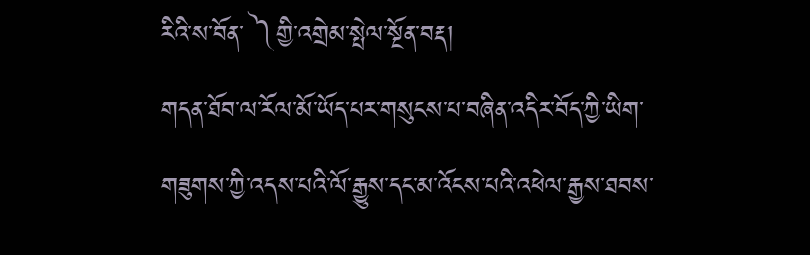རིའི་ས་བོན་ ༽གྱི་འགྲེམ་སྤེལ་སྔོན་བརྡ།
གདན་ཐོབ་ལ་རོལ་མོ་ཡོད་པར་གསུངས་པ་བཞིན་འདིར་བོད་ཀྱི་ཡིག་གཟུགས་ཀྱི་འདས་པའི་ལོ་རྒྱུས་དང་མ་འོངས་པའི་འཕེལ་རྒྱས་ཐབས་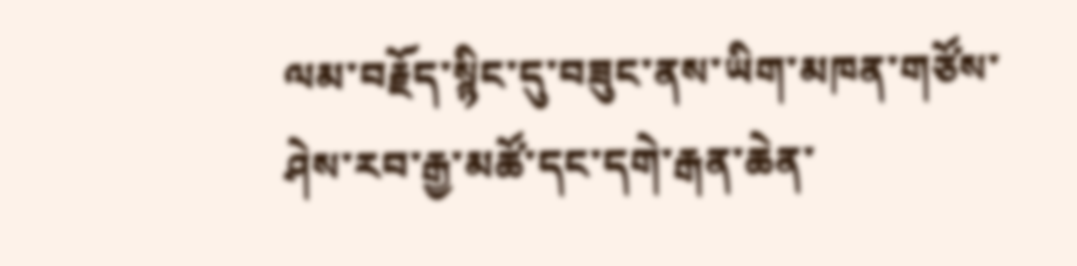ལམ་བརྗོད་སྙིང་དུ་བཟུང་ནས་ཡིག་མཁན་གཙོས་ཤེས་རབ་རྒྱ་མཚོ་དང་དགེ་རྒན་ཆེན་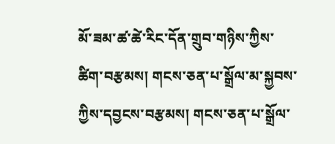མོ་ཟམ་ཚ་ཚེ་རིང་དོན་གྲུབ་གཉིས་ཀྱིས་ཚིག་བརྩམས། གངས་ཅན་པ་སྒྲོལ་མ་སྐྱབས་ཀྱིས་དབྱངས་བརྩམས། གངས་ཅན་པ་སྒྲོལ་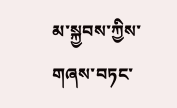མ་སྐྱབས་ཀྱིས་གཞས་བཏང་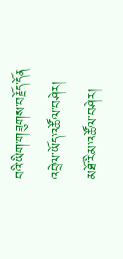བའི་ཡིག་གཟུགས་བརྗོད་དོན
འབྲེལ་ཡོད་འཚོལ་བཤེར།
མཐོ་རིམ་འཚོལ་བཤེར།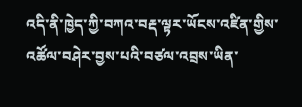འདི་ནི་ཁྱེད་ཀྱི་བཀའ་བརྡ་ལྟར་ཡོངས་འཛིན་གྱིས་འཚོལ་བཤེར་བྱས་པའི་བཙལ་འབྲས་ཡིན་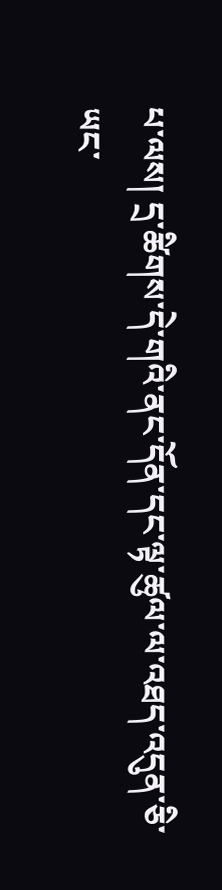པ་ལས། དྲ་ཚིགས་དེ་གའི་ནང་དོན་དང་ལྟ་ཚུལ་ལ་འཐད་འདུན་ཅི་ཡང་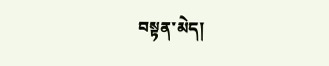བསྟན་མེད།